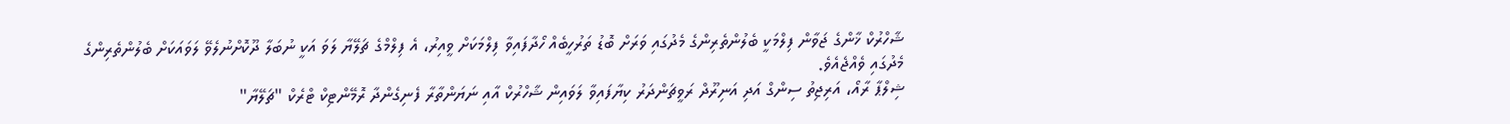ޝާހްރުކް ޚާންގެ ޖަވާން ފިލްމަކީ ބެލުންތެރިންގެ މެދުގައި ވަރަށް ބޮޑު ތަރުހީބެއް ހޯދާފައިވާ ފިލްމަކަށް ވީއިރު، އެ ފިލްމްގެ ޗަލޭޔާ ލަވަ އަކީ ނުބަލާ ދޫކޮށްނުލެވޭ ލަވައަކަށް ބެލުންތެރިންގެ މެދުގައި ވެއްޖެއެވެ.
ޝިލްޕާ ރާއޯ، އަރިޖިތު ސިންގް އަދި އަނިރޫދް ރަވީޗަންދަރު ކިޔާފައިވާ ލަވައިން ޝާހްރުކް އާއި ނަޔަންތާރާ ފެނިގެންދާ ރޮމޭންޓިކް ޓްރެކް "ޗަލޭޔާ"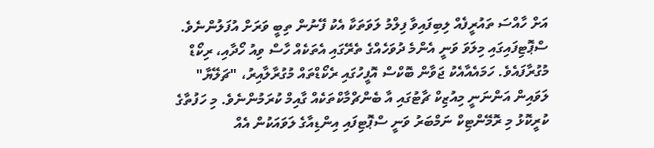އަށް ހާއްސަ ތައުރީފެއް ލިބިފައިވާ ފިލްމު ލަވަތަކާ އެކު ފޭނުން ތިބީ ވަރަށް އުފަލުންނެވެ.
ސްޕޮޓިފައިގައި މިލަވަ ވަނީ އެންމެ ދުވަހެއްގެ ތެރޭގައި އެތަކެއް ހާސް ވިއު ހޯދާއި، ރިކޯޑް މުގުރާފައެވެ. ހަމައެއާއެކު ޖަވާން ބޮކްސް އޮފީހުގައި ރެކޯޑްތައް މުގުރާލާއިރު، "ޗަލޭޔާ" ލަވައިން އަންނަނީ މިއުޒިކް ޗާޓުގައި އާ ބެންޗްމާކްތަކެއް ގާއިމް ކުރަމުންނެވެ. މި ހަފުތާގެ ކުރީކޮޅު މި ރޮމޭންޓިކް ނަމްބަރު ވަނީ ސްޕޮޓިފައި އިންޑިއާގެ ލަވައަކުން އެއް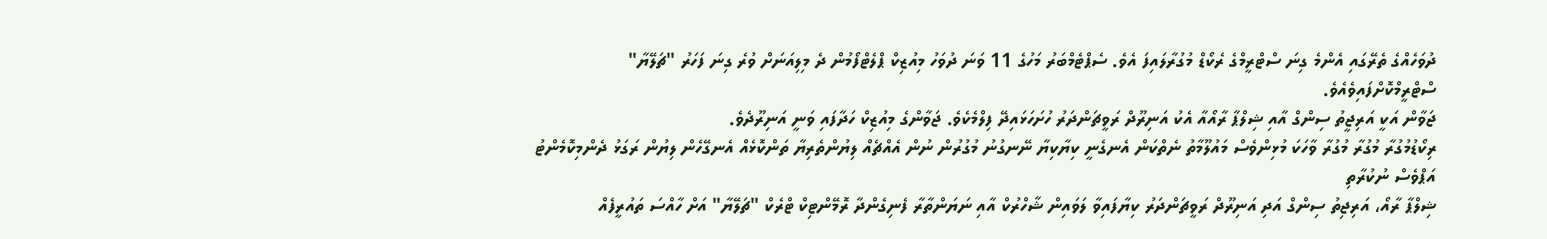ދުވަހެއްގެ ތެރޭގައި އެންމެ ގިނަ ސްޓްރީމްގެ ރެކޯޑް މުގުރާލައިފަ އެވެ. ސެޕްޓެމްބަރު މަހުގެ 11 ވަނަ ދުވަހު މިއުޒިކް ޕްލެޓްފޯމުން ދެ މިލިއަނަށް ވުރެ ގިނަ ފަހަރު "ޗަލޭޔާ" ސްޓްރީމްކޮށްފައިވެއެވެ.
ޖަވާން އަކީ އަރިޖީތު ސިންގް އާއި ޝިލްޕާ ރާއޯއާ އެކު އަނިރޫދް ރަވީޗަންދަރު ހުށަހަޅައިދޭ ފިލްމެކެވެ. ޖަވާންގެ މިއުޒިކް ހަދާފައި ވަނީ އަނިރޫދެވެ.
ރިކޯޑުމުގުރާ މުގުރާ މުގުރާ ވާހަކަ މުޅިންވެސް މައުލޫމާތު ނެތްކަން އެނގެނީ ކިޔާކިޔާ ނޭނގުނު މުގުރުން ނުން އެއްޗެއް ލިޔުންތެރިޔާ ތަންކޮޅެއް އެނގޭހެން ލިޔުން ރަގަޅު ދެންމިކޮމެންޓު އަޕްވެސް ނުކުރާތި
ޝިލްޕާ ރާއޯ، އަރިޖިތު ސިންގް އަދި އަނިރޫދް ރަވީޗަންދަރު ކިޔާފައިވާ ލަވައިން ޝާހްރުކް އާއި ނަޔަންތާރާ ފެނިގެންދާ ރޮމޭންޓިކް ޓްރެކް "ޗަލޭޔާ" އަށް ހާއްސަ ތައުރީފެއް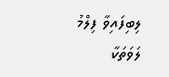ލިބިފައިވާ ފިލްމު ލަވަތަކާ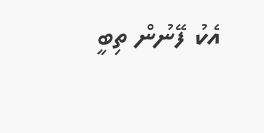އެކު ފޭނުން ތިބީ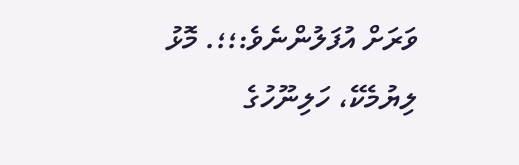ވަރަށް އުފަލުންނެވެ:؛؛. މޮޅު ލިޔުމެކޭ، ހަލިނޫހުގެ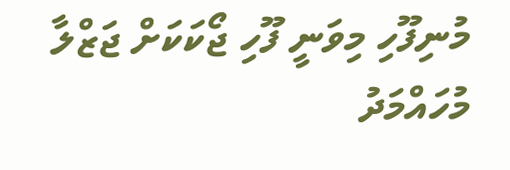މުނިފޫހި މިވަނީ ފޫހި ޖޯކަކަށް ޖަޒްލާ މުހައްމަދު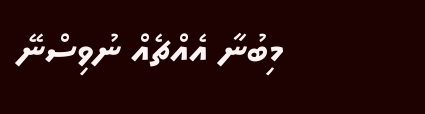މިބުނާ އެއްޗެއް ނުވިސްނޭ